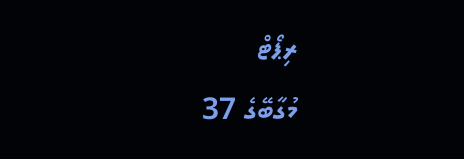ރިޕޯޓް
މުގާބޭގެ 37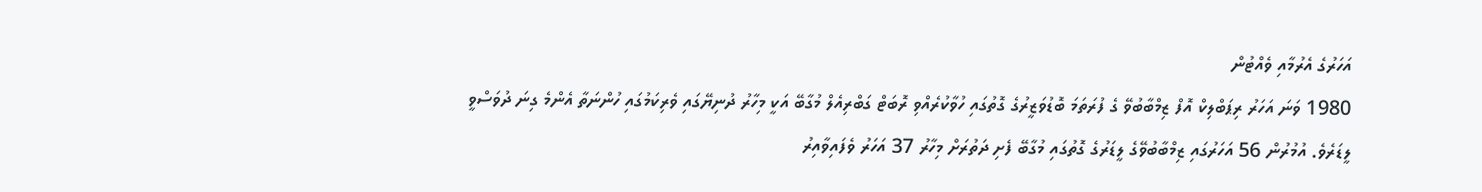އަހަރުގެ އެރުމާއި ވެއްޓުން
1980 ވަނަ އަހަރު ރިޕަބްލިކް އޮފް ޒިމްބާބުވޭ ގެ ފުރަތަމަ ބޮޑުވަޒީރުގެ ގޮތުގައި ހުވާކުރެއްވި ރޮބަޓް ގަބްރިއެލް މުގާބޭ އަކީ މިހާރު ދުނިޔޭގައި ވެރިކަމުގައި ހުންނަތާ އެންމެ ގިނަ ދުވަސްވީ ލީޑަރެވެ. އުމުރުން 56 އަހަރުގައި ޒިމްބާބުވޭގެ ލީޑަރުގެ ގޮތުގައި މުގާބޭ ފެށި ދަތުރަށް މިހާރު 37 އަހަރު ވެފައިވާއިރު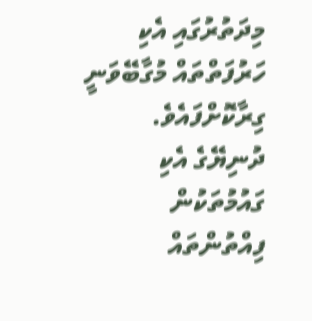މިދަތުރުގައި އެކި ހަރުފަތްތައް މުގާބޭވަނީ ގިރާކޮށްފައެވެ.
ދުނިޔޭގެ އެކި ގައުމުތަކުން ފިއްތުންތައް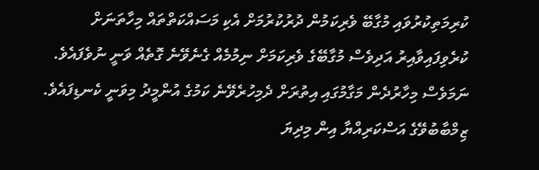ކުރިމަތިކުރުވައި މުގާބޭ ވެރިކަމުން ދުރުކުރުމަށް އެކި މަސައްކަތްތައް މިހާތަނަށް ކުރެވިފައިވާއިރު އަދިވެސް މުގާބޭގެ ވެރިކަމަށް ނިމުމެއް ގެނެވޭނެ ގޮތެއް ވަނީ ނުވެފައެވެ. ނަމަވެސް މިހާރުދެން މަގާމުގައި އިތުރަށް ދެމިހުރެވޭނެ ކަމުގެ އުންމީދު މިވަނީ ކެނޑިފައެވެ.
ޒިމްބާބުވޭގެ އަސްކަރިއްޔާ އިން މިދިޔަ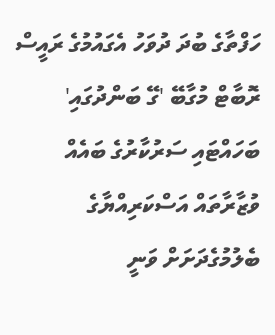ހަފްތާގެ ބުދަ ދުވަހު އެގައުމުގެ ރައީސް ރޮބާޓް މުގާބޭ 'ގޭ ބަންދުގައި' ބަހައްޓައި ސަރުކާރުގެ ބައެއް ވުޒާރާތައް އަސްކަރިއްޔާގެ ބެލުމުގެދަށަށް ވަނީ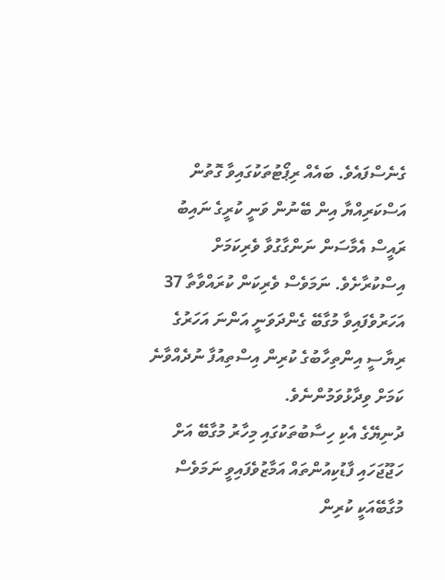ގެނެސްފައެވެ. ބައެއް ރިޕޯޓުތަކުގައިވާ ގޮތުން އަސްކަރިއްޔާ އިން ބޭނުން ވަނީ ކުރީގެ ނައިބު ރައީސް އެމާސަން ނަންގާގުވާ ވެރިކަމަށް އިސްކުރާށެވެ. ނަމަވެސް ވެރިކަން ކުރައްވާތާ 37 އަހަރުވެފައިވާ މުގާބޭ ގެންދަވަނީ އަންނަ އަހަރުގެ ރިޔާސީ އިންތިހާބުގެ ކުރިން އިސްތިއުފާ ނުދެއްވާނެ ކަމަށް ވިދާޅުވަމުންނެވެ.
ދުނިޔޭގެ އެކި ހިސާބުތަކުގައި މިހާރު މުގާބޭ އަށް ހަޖޫޖަހައި ފާޑުކިއުންތައް އަމާޒުވެފައިވީ ނަމަވެސް މުގާބޭއަކީ ކުރިން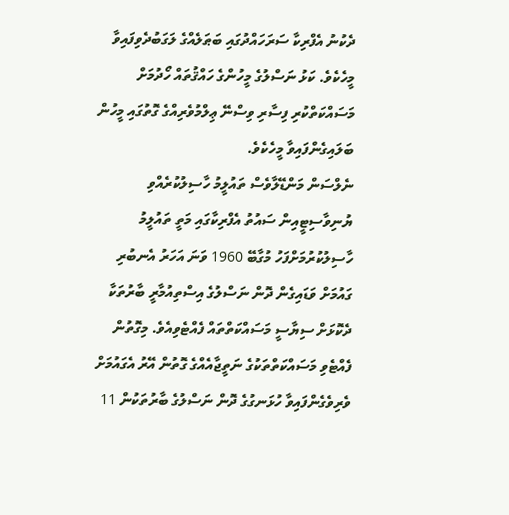ދެކުނު އެފްރިކާ ސަރަހައްދުގައި ބަޠަލެއްގެ ލަގަބުދެވިފައިވާ މީހެކެވެ. ކަޅު ނަސްލުގެ މީހުންގެ ހައްޤުތައް ހޯދުމަށް މަސައްކަތްކުރި ފިސާރި ވިސްނޭ ޢިލްމުވެރިއްގެ ގޮތުގައި މީހުން ބަލައިގެންފައިވާ މީހެކެވެ.
ނެލްސަން މަންޑޭލާވެސް ތައުލީމު ހާސިލުކުރެއްވި ޔުނިވާސިޓީއިން ސައުތު އެފްރިކާގައި މަތީ ތައުލީމު ހާސިލުކުރުމަށްފަހު މުގާބޭ 1960 ވަނަ އަހަރު އެނބުރި ގައުމަށް ވަޑައިގެން ދޮން ނަސްލުގެ އިސްތިއުމާރީ ބާރުތަކާ ދެކޮޅަށް ސިޔާސީ މަސައްކަތްތައް ފެއްޓެވިއެވެ. މިގޮތުން ފެއްޓެވި މަސައްކަތްތަކުގެ ނަތީޖާއެއްގެ ގޮތުން އޭރު އެގައުމަށް ވެރިވެގެންފައިވާ ހުޅަނގުގެ ދޮން ނަސްލުގެ ބާރުތަކުން 11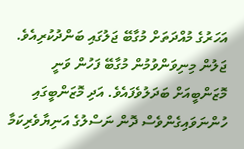އަހަރުގެ މުއްދަތަށް މުގާބޭ ޖަލުގައި ބަންދުކުރިއެވެ.
ޖަލުން މިނިވަންވުމުން މުގާބޭ ފަހުން ވަނީ މޮޒަންބީއަށް ބަދަލުވެފައެވެ. އަދި މޮޒަންބީގައި ހުންނަވައިގެންވެސް ދޮން ނަސްލުގެ އަނިޔާވެރިކަމާ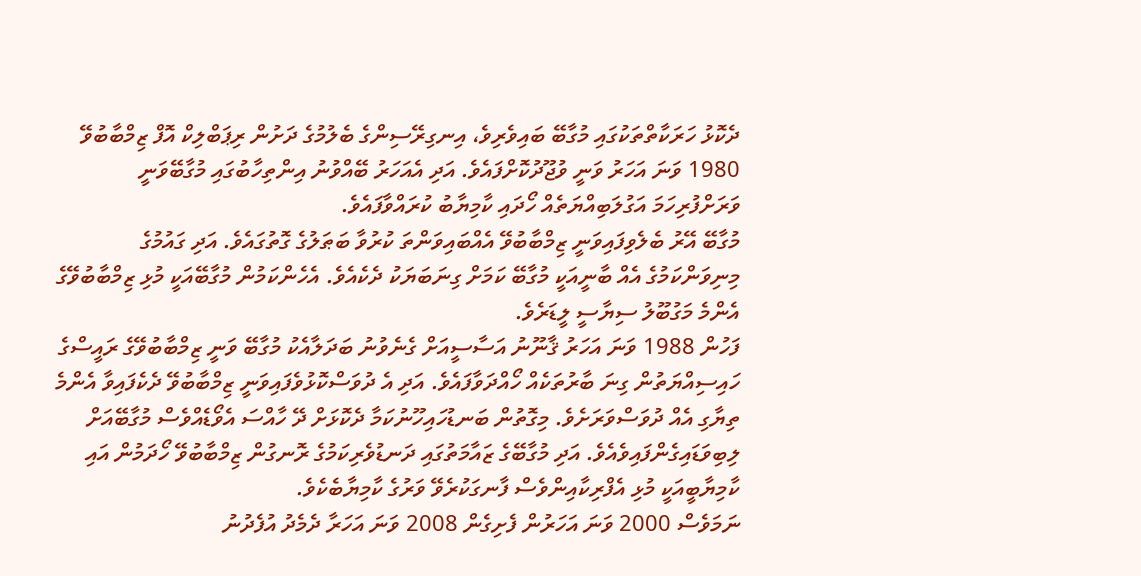ދެކޮޅު ހަރަކާތްތަކުގައި މުގާބޭ ބައިވެރިވެ، އިނގިރޭސިންގެ ބެލުމުގެ ދަށުން ރިޕަބްލިކް އޮފް ޒިމްބާބުވޭ 1980 ވަނަ އަހަރު ވަނީ ވުޖޫދުކޮށްފައެވެ. އަދި އެއަހަރު ބޭއްވުނު އިންތިހާބުގައި މުގާބޭވަނީ ވަރަށްފުރިހަމަ އަގުލަބިއްޔަތެއް ހޯދައި ކާމިޔާބު ކުރައްވާފައެވެ.
މުގާބޭ އޭރު ބެލެވިފައިވަނީ ޒިމްބާބުވޭ އެއްބައިވަންތަ ކުރުވާ ބަޠަލުގެ ގޮތުގައެވެ. އަދި ގައުމުގެ މިނިވަންކަމުގެ އެއް ބާނީއަކީ މުގާބޭ ކަމަށް ގިނަބަޔަކު ދެކެއެވެ. އެހެންކަމުން މުގާބޭއަކީ މުޅި ޒިމްބާބުވޭގެ އެންމެ މަގުބޫލު ސިޔާސީ ލީޑަރެވެ.
ފަހުން 1988 ވަނަ އަހަރު ޤާނޫނު އަސާސީއަށް ގެނެވުނު ބަދަލާއެކު މުގާބޭ ވަނީ ޒިމްބާބުވޭގެ ރައީސްގެ ހައިސިއްޔަތުން ގިނަ ބާރުތަކެއް ހޯއްދަވާފައެވެ. އަދި އެ ދުވަސްކޮޅުވެފައިވަނީ ޒިމްބާބުވޭ ދެކެފައިވާ އެންމެ ތިޔާގި އެއް ދުވަސްވަރަށެވެ. މިގޮތުން ބަނޑުހައިހޫނުކަމާ ދެކޮޅަށް ދޭ ހާއްސަ އެވޯޑެއްވެސް މުގާބޭއަށް ލިބިވަޑައިގެންފައިވެއެވެ. އަދި މުގާބޭގެ ޒައާމަތުގައި ދަނޑުވެރިކަމުގެ ރޮނގުން ޒިމްބާބުވޭ ހޯދަމުން އައި ކާމިޔާބީއަކީ މުޅި އެފްރިކާއިންވެސް ފާނގަކުރެވޭ ވަރުގެ ކާމިޔާބެކެވެ.
ނަމަވެސް 2000 ވަނަ އަހަރުން ފެށިގެން 2008 ވަނަ އަހަރާ ދެމެދު އުފެދުނު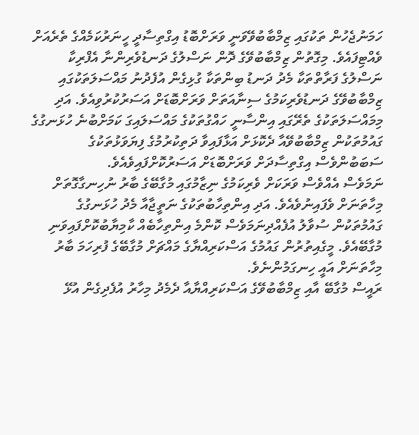ހަމަނުޖެހުން ތަކުގައި ޒިމްބާބުވޭވަނީ ވަރަށްބޮޑު އިގްތިސާދީ ހީނަރުކަމެއްގެ ތެރެއަށް ވެއްޓިފައެވެ. މިގޮތުން ޒިމްބާބުވޭގެ ދޮން ނަސްލުގެ ދަނޑުވެރިންނާ އެފްރިކާ ނަސްލުގެ ފަރާތްތަކާ މެދު ދަނޑު ބިންތަކާ ގުޅިގެން އުފެދުނު މައްސަލަތަކުގައި ޒިމްބާބުވޭގެ ދަނޑުވެރިކަމުގެ ސިނާއަތަށް ވަރަށްބޮޑަށް އަސަރުކުރުވިއެވެ. އަދި މިމައްސަލަތަކުގެ ތެރޭގައި އިންސާނީ ހައްގުތަކުގެ މައްސަލައިގަ ކަމަށްބުނެ ހުޅަނގުގެ ގައުމުތަކުން ޒިމްބާބުވޭއާ ދެކޮޅަށް އަޅާފައިވާ ދަތިކުރުމުގެ ފިޔަވަޅުތަކުގެ ސަބަބުންވެސް އިގްތިސާދަށް ވަރަށްބޮޑަށް އަސަރުކޮށްފައިވެއެވެ.
ނަމަވެސް އެއްވެސް ވަރަކަށް ވެރިކަމުގެ ނިޒާމުގައި މުގާބޭގެ ބާރު ނުހިނގާގޮތަށް މިހާތަނަށް ވެފައިނުވެއެވެ. އަދި އިންތިހާބުތަކުގެ ނަތީޖާއާ މެދު ހުޅަނގުގެ ގައުމުތަކުން ސުވާލު އުފެއްދިނަމަވެސް ކޮންމެ އިންތިހާބެއް ކާމިޔާބުކޮށްފައިވަނި މުގާބޭއެވެ. މީގެއިތުރުން ގައުމުގެ އަސްކަރިއްޔާގެ މައްޗަށް މުގާބޭގެ ފުރިހަމަ ބާރު މިހާތަނަށް އައީ ހިނގަމުންނެވެ.
ރައީސް މުގާބޭ އާއި ޒިމްބާބުވޭގެ އަސްކަރިއްޔާއާ ދެމެދު މިހާރު އުފެދިގެން އުޅޭ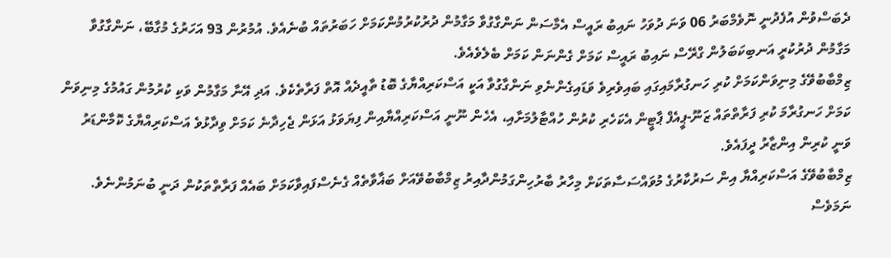ދެބަސްވުން އުފެދުނީ ނޮވެމްބަރު 06 ވަނަ ދުވަހު ނައިބު ރައީސް އެމާސަން ނަންގާގުވާ މަގާމުން ދުރުކުރުމުންކަމަށް ހަބަރުތައް ބުނެއެވެ. އުމުރުން 93 އަހަރުގެ މުގާބޭ، ނަންގާގުވާ މަގާމުން ދުރުކުރީ އަނބިކަބަލުން ގްރޭސް ނައިބު ރައީސް ކަމަށް ގެންނަން ކަމަށް ބެލެވެއެވެ.
ޒިމްބާބުވޭގެ މިނިވަންކަމަށް ކުރި ހަނގުރާމައިގައި ބައިވެރިވެ ވަޑައިގެންނެވި ނަންގާގުވާ އަކީ އަސްކަރިއްޔާގެ ބޮޑު ތާއީދެއް އޮތް ފަރާތެކެވެ. އަދި އޭނާ މަގާމުން ވަކި ކުރުމުން ގައުމުގެ މިނިވަން ކަމަށް ހަނގުރާމަ ކުރި ފަރާތްތައް ޒަނޫ-ޕީއެފް ޕާޓީން އެކަހެރި ކުރުން ހުއްޓާލުމަށާއި، އެހެން ނޫނީ އަސްކަރިއްޔާއިން ފިޔަވަޅު އަޅަން ޖެހިދާނެ ކަމަށް ވިދާޅުވެ އަސްކަރިއްޔާގެ ކޮމާންޑަރު ވަނީ ކުރިން އިންޒާރު ދީފައެވެ.
ޒިމްބާބުވޭގެ އަސްކަރިއްޔާ އިން ސަރުކާރުގެ މުވައްސަސާތަކަށް މިހާރު ބާރުހިންގަމުންދާއިރު ޒިމްބާބުވޭއަށް ބަޣާވާތެއް ގެނެސްފައިވާކަމަށް ބައެއް ފަރާތްތަކުން ދަނީ ބުނަމުންނެވެ. ނަމަވެސް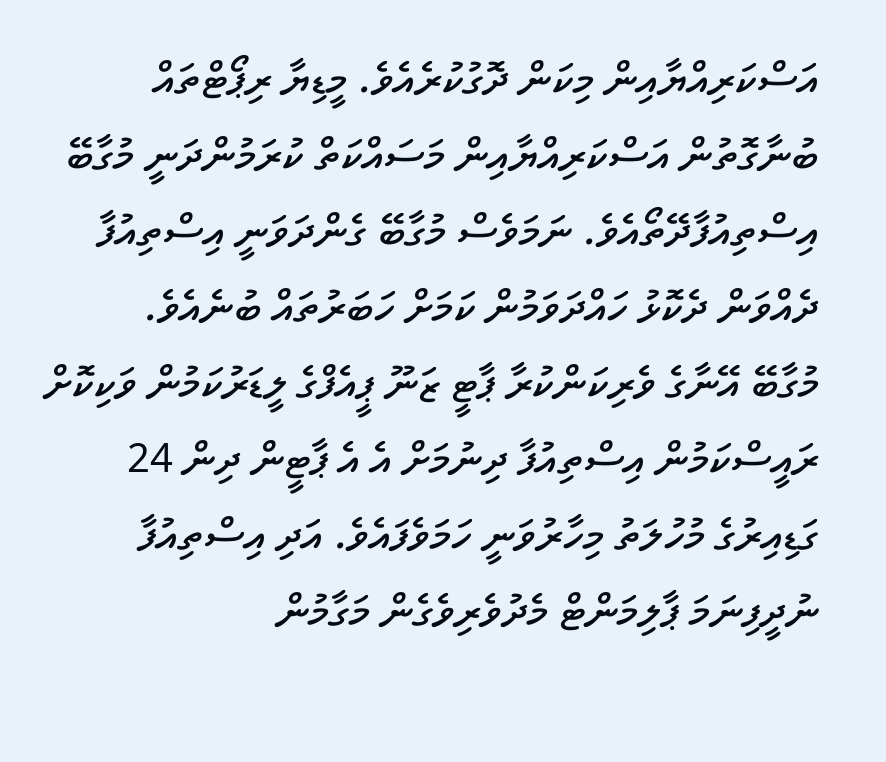އަސްކަރިއްޔާއިން މިކަން ދޮގުކުރެއެވެ. މީޑިޔާ ރިޕޯޓްތައް ބުނާގޮތުން އަސްކަރިއްޔާއިން މަސައްކަތް ކުރަމުންދަނީ މުގާބޭ އިސްތިއުފާދޭތޯއެވެ. ނަމަވެސް މުގާބޭ ގެންދަވަނީ އިސްތިއުފާ ދެއްވަން ދެކޮޅު ހައްދަވަމުން ކަމަށް ހަބަރުތައް ބުނެއެވެ.
މުގާބޭ އޭނާގެ ވެރިކަންކުރާ ޕާޓީ ޒަނޫ ޕީއެފްގެ ލީޑަރުކަމުން ވަކިކޮށް ރައީސްކަމުން އިސްތިއުފާ ދިނުމަށް އެ އެ ޕާޓީން ދިން 24 ގަޑިއިރުގެ މުހުލަތު މިހާރުވަނީ ހަމަވެފައެވެ. އަދި އިސްތިއުފާ ނުދީފިނަމަ ޕާލިމަންޓް މެދުވެރިވެގެން މަގާމުން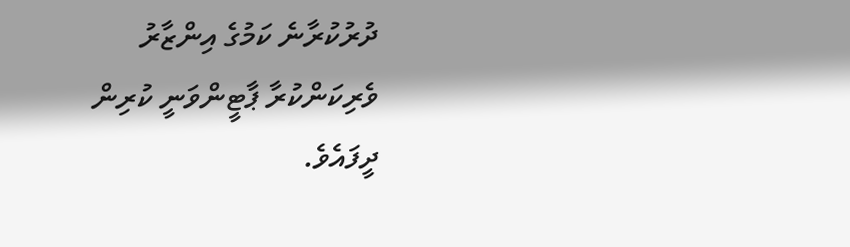ދުރުކުރާނެ ކަމުގެ އިންޒާރު ވެރިކަންކުރާ ޕާޓީންވަނީ ކުރިން ދީފައެވެ.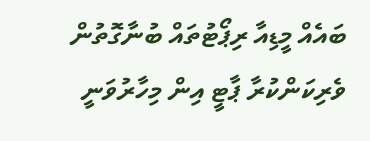ބައެއް މީޑިއާ ރިޕޯޓުތައް ބުނާގޮތުން ވެރިކަންކުރާ ޕާޓީ އިން މިހާރުވަނީ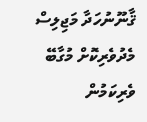ޤާނޫނުހަދާ މަޖިލިސް މެދުވެރިކޮށް މުގާބޭ ވެރިކަމުން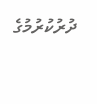ދުރުކުރުމުގެ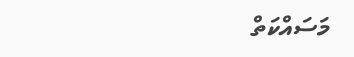މަސައްކަތް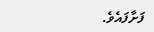ފަށާފައެވެ.